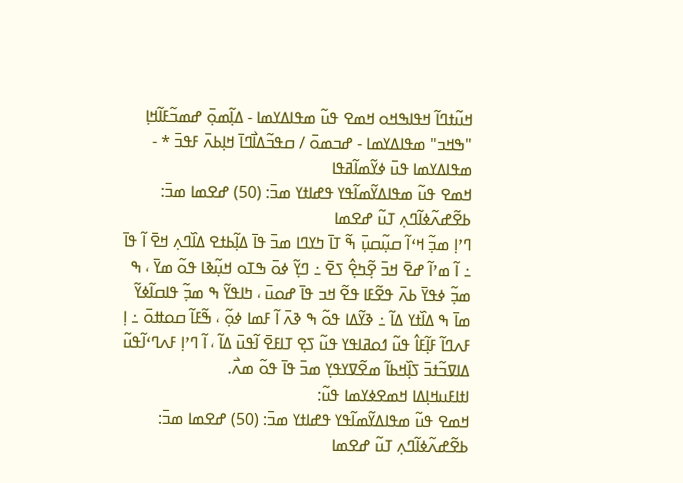ߞߎ߬ߙߣߊ߬ ߞߟߊߒߞߋ ߞߘߐ ߟߎ߬ ߘߟߊߡߌߘߊ - ߡߊ߲߬ߘߋ߲߫ ߝߘߏ߬ߓߊ߬ߞߊ߲ "ߒߞߏ" ߘߟߊߡߌߘߊ - ߝߏߘߋ߫ / ߛߟߏ߬ߡߊ߯ߣߊ߫ ߞߊ߲ߕߍ߫ ߓߟߏ߫ * - ߘߟߊߡߌߘߊ ߟߎ߫ ߦߌ߬ߘߊ߬ߥߟߊ
ߞߘߐ ߟߎ߬ ߘߟߊߡߌ߬ߘߊ߬ߟߌ ߟߝߊߙߌ ߘߏ߫: (50) ߝߐߘߊ ߘߏ߫: ߕߐ߬ߝߍ߬ߦߊ߬ߣߍ߲ ߠߎ߬ ߝߐߘߊ
ߣߴߊ߲ ߘߏ߲߬ ߞߵߊ߬ ߛߎ߲߬ߛߎ߲߫ ߒ߬ ߠߊ߫ ߤߌߣߊ ߘߏ߫ ߟߊ߫ ߡߊ߲߬ߕߙߐ ߡߊ߰ߣߍ߲ ߞߐ߫ ߊ߬ ߟߊ߫ ߸ ߊ߬ ߘߴߊ߬ ߝߐ߫ ߞߏ߫ ߐ߲߬ߤߐ߲߮ ߖߐ߫ ߸ ߣߌ߲߬ ߦߋ߫ ߒߠߋ ߞߎ߲߬ߢߊ ߟߋ߬ ߘߌ߫ ، ߒ ߘߏ߲߬ ߦߟߌ߫ ߕߍ߫ ߟߐ߬ߓߊ ߟߐ߬ ߞߏ ߟߊ߫ ߝߋߎ߫ ، ߤߊߟߌ߬ ߒ ߘߏ߲߬ ߟߊߛߊ߬ߦߌ߬ ߘߊ߫ ߒ ߡߊ߰ߙߌ ߡߊ߬ ߸ ߢߌ߬ߡߊ ߟߋ߬ ߒ ߢߍ߫ ߊ߬ ߓߘߊ ߦߋ߲߬ ، ߒ߬ߓߊ߬ ߛߋߚߋ߫ ߸ ߊ߲ ߓߍߣߊ߬ ߓߊ߲߬ߓߊ߮ ߟߎ߬ ߗߋߥߊߟߌ ߟߎ߬ ߖߐ߲ ߠߊߓߐ߫ ߊ߬ߟߎ߫ ߡߊ߬ ، ߊ߬ ߣߴߊ߲ ߓߍߣߵߊ߬ߟߎ߬ ߡߊߜߏ߬ߙߏ߫ ߖߊ߲߰ߞߕߊ߬ ߘߐ߬ߜߌߟߌ߲ ߘߏ߫ ߟߊ߫ ߟߋ߬ ߘߍ߯.
ߊߙߊߓߎߞߊ߲ߡߊ ߞߘߐߦߌߘߊ ߟߎ߬:
ߞߘߐ ߟߎ߬ ߘߟߊߡߌ߬ߘߊ߬ߟߌ ߟߝߊߙߌ ߘߏ߫: (50) ߝߐߘߊ ߘߏ߫: ߕߐ߬ߝߍ߬ߦߊ߬ߣߍ߲ ߠߎ߬ ߝߐߘߊ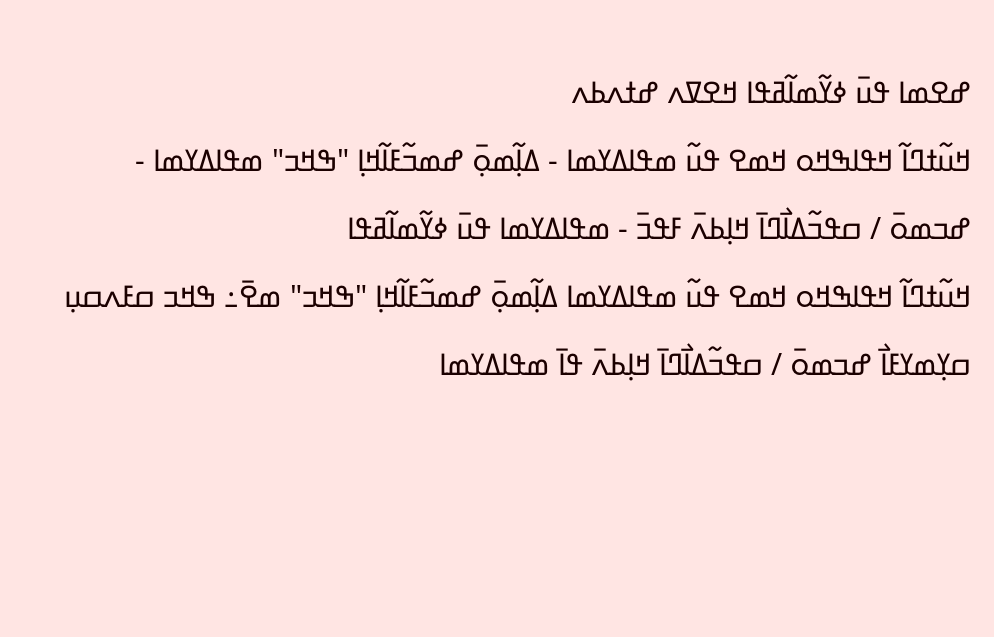ߝߐߘߊ ߟߎ߫ ߦߌ߬ߘߊ߬ߥߟߊ ߞߐߜߍ ߝߙߍߕߍ
ߞߎ߬ߙߣߊ߬ ߞߟߊߒߞߋ ߞߘߐ ߟߎ߬ ߘߟߊߡߌߘߊ - ߡߊ߲߬ߘߋ߲߫ ߝߘߏ߬ߓߊ߬ߞߊ߲ "ߒߞߏ" ߘߟߊߡߌߘߊ - ߝߏߘߋ߫ / ߛߟߏ߬ߡߊ߯ߣߊ߫ ߞߊ߲ߕߍ߫ ߓߟߏ߫ - ߘߟߊߡߌߘߊ ߟߎ߫ ߦߌ߬ߘߊ߬ߥߟߊ
ߞߎ߬ߙߣߊ߬ ߞߟߊߒߞߋ ߞߘߐ ߟߎ߬ ߘߟߊߡߌߘߊ ߡߊ߲߬ߘߋ߲߫ ߝߘߏ߬ߓߊ߬ߞߊ߲ "ߒߞߏ" ߘߐ߫߸ ߒߞߏ ߛߓߍߛߎ߲ ߛߌ߲ߘߌߓߊ߯ ߝߏߘߋ߫ / ߛߟߏ߬ߡߊ߯ߣߊ߫ ߞߊ߲ߕߍ߫ ߟߊ߫ ߘߟߊߡߌߘߊ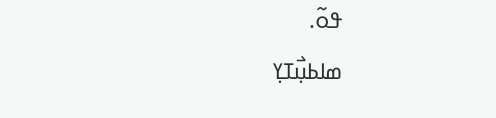ߟߋ߬.
ߘߊߕߎ߲߯ߠߌ߲